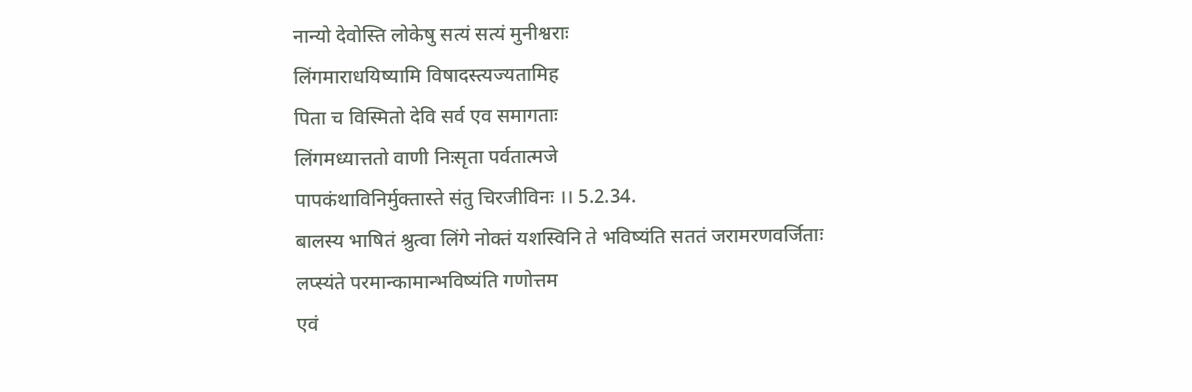नान्यो देवोस्ति लोकेषु सत्यं सत्यं मुनीश्वराः
लिंगमाराधयिष्यामि विषादस्त्यज्यतामिह
पिता च विस्मितो देवि सर्व एव समागताः
लिंगमध्यात्ततो वाणी निःसृता पर्वतात्मजे
पापकंथाविनिर्मुक्तास्ते संतु चिरजीविनः ।। 5.2.34.
बालस्य भाषितं श्रुत्वा लिंगे नोक्तं यशस्विनि ते भविष्यंति सततं जरामरणवर्जिताः
लप्स्यंते परमान्कामान्भविष्यंति गणोत्तम
एवं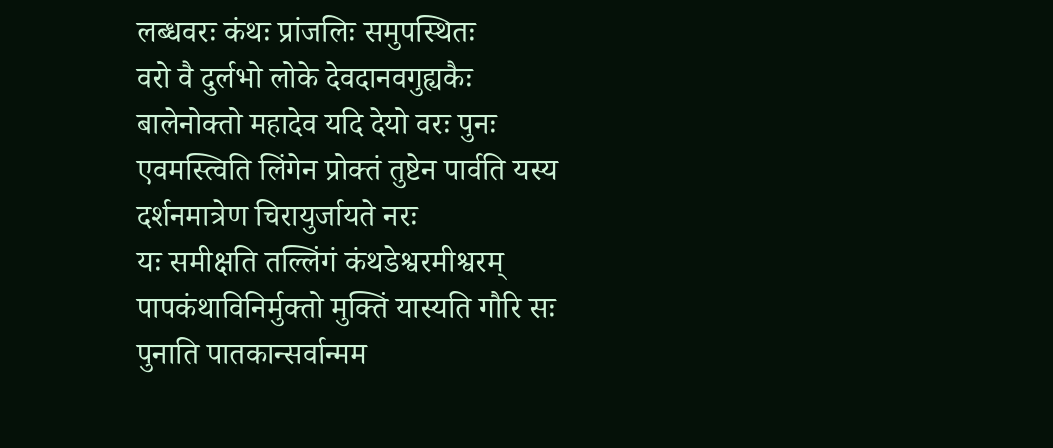लब्धवरः कंथः प्रांजलिः समुपस्थितः
वरो वै दुर्लभो लोके देवदानवगुह्यकैः
बालेनोक्तो महादेव यदि देयो वरः पुनः
एवमस्त्विति लिंगेन प्रोक्तं तुष्टेन पार्वति यस्य दर्शनमात्रेण चिरायुर्जायते नरः
यः समीक्षति तल्लिंगं कंथडेश्वरमीश्वरम्
पापकंथाविनिर्मुक्तो मुक्तिं यास्यति गौरि सः पुनाति पातकान्सर्वान्मम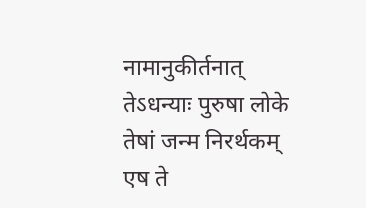नामानुकीर्तनात्
तेऽधन्याः पुरुषा लोके तेषां जन्म निरर्थकम्
एष ते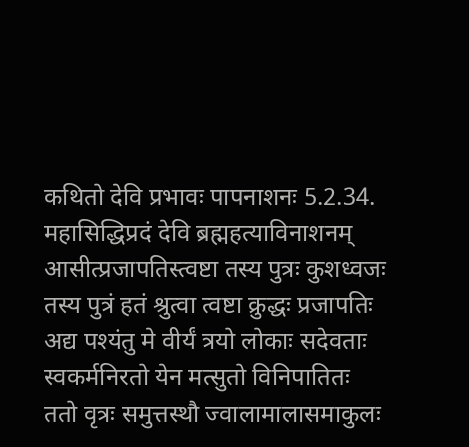कथितो देवि प्रभावः पापनाशनः 5.2.34.
महासिद्धिप्रदं देवि ब्रह्महत्याविनाशनम्
आसीत्प्रजापतिस्त्वष्टा तस्य पुत्रः कुशध्वजः
तस्य पुत्रं हतं श्रुत्वा त्वष्टा क्रुद्धः प्रजापतिः
अद्य पश्यंतु मे वीर्यं त्रयो लोकाः सदेवताः
स्वकर्मनिरतो येन मत्सुतो विनिपातितः
ततो वृत्रः समुत्तस्थौ ज्वालामालासमाकुलः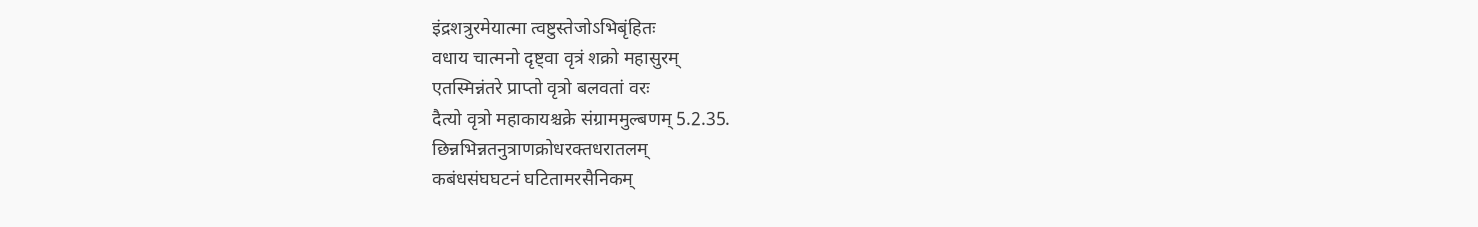इंद्रशत्रुरमेयात्मा त्वष्टुस्तेजोऽभिबृंहितः
वधाय चात्मनो दृष्ट्वा वृत्रं शक्रो महासुरम्
एतस्मिन्नंतरे प्राप्तो वृत्रो बलवतां वरः
दैत्यो वृत्रो महाकायश्चक्रे संग्राममुल्बणम् 5.2.35.
छिन्नभिन्नतनुत्राणक्रोधरक्तधरातलम्
कबंधसंघघटनं घटितामरसैनिकम्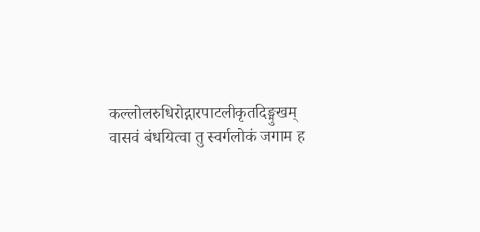कल्लोलरुधिरोद्गारपाटलीकृतदिङ्मुखम्
वासवं बंधयित्वा तु स्वर्गलोकं जगाम ह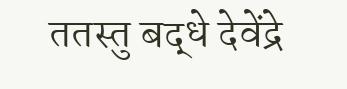ततस्तु बद्धे देवेंद्रे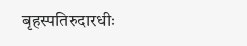बृहस्पतिरुदारधीः